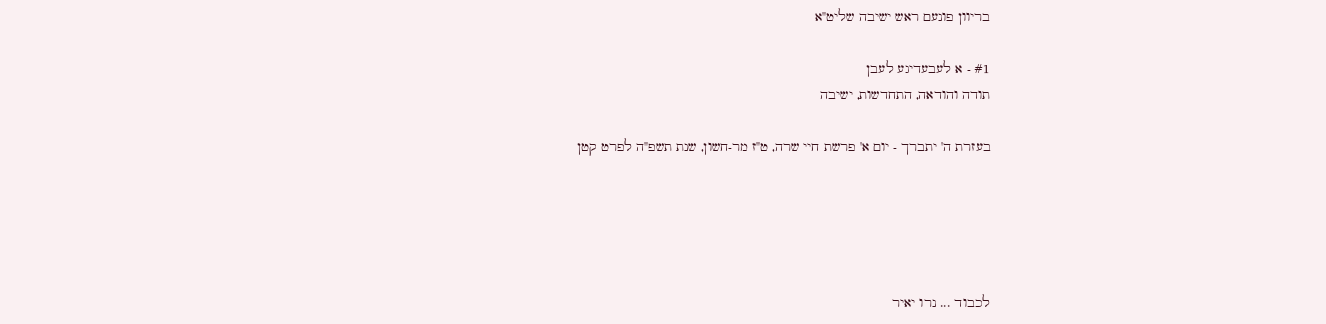בריוון פונעם ראש ישיבה שליט"א

#1 - א לעבעדיגע לעבן
תודה והודאה, התחדשות, ישיבה

בעזרת ה' יתברך - יום א' פרשת חיי שרה, ט"ז מר-חשון, שנת תשפ"ה לפרט קטן





לכבוד ... נרו יאיר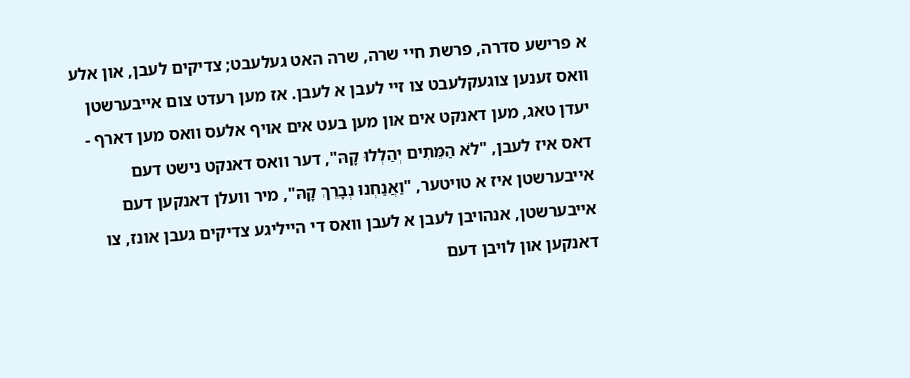א פרישע סדרה, פרשת חיי שרה, שרה האט געלעבט; צדיקים לעבן, און אלע וואס זענען צוגעקלעבט צו זיי לעבן א לעבן. אז מען רעדט צום אייבערשטן יעדן טאג, מען דאנקט אים און מען בעט אים אויף אלעס וואס מען דארף - דאס איז לעבן, "לֹא הַמֵּתִים יְהַלְלוּ קָהּ", דער וואס דאנקט נישט דעם אייבערשטן איז א טויטער, "וַאֲנַחְנוּ נְבָרֵךְ קָהּ", מיר וועלן דאנקען דעם אייבערשטן, אנהויבן לעבן א לעבן וואס די הייליגע צדיקים געבן אונז, צו דאנקען און לויבן דעם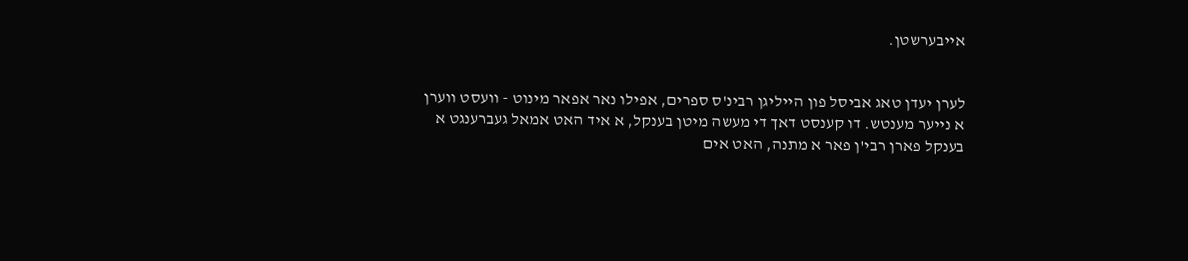אייבערשטן.


לערן יעדן טאג אביסל פון הייליגן רבינ'ס ספרים, אפילו נאר אפאר מינוט - וועסט ווערן א נייער מענטש. דו קענסט דאך די מעשה מיטן בענקל, א איד האט אמאל געברענגט א בענקל פארן רבי'ן פאר א מתנה, האט אים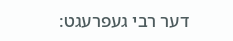דער רבי געפרעגט: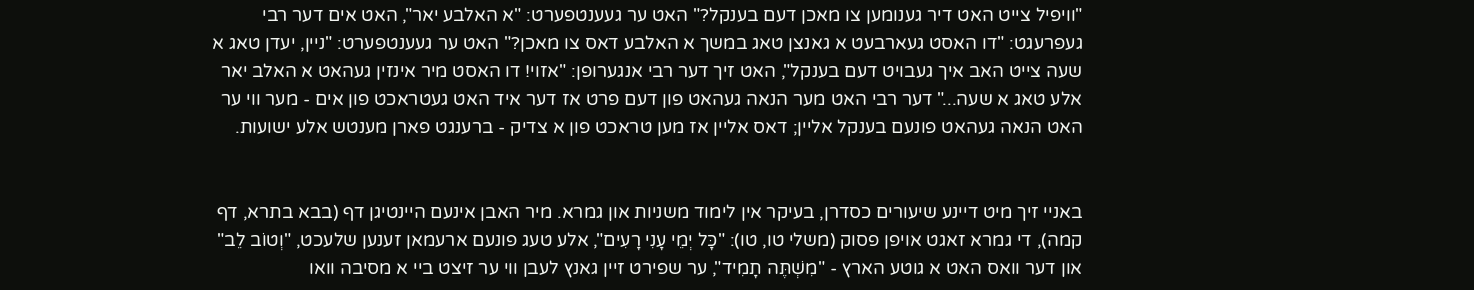"וויפיל צייט האט דיר גענומען צו מאכן דעם בענקל?" האט ער געענטפערט: "א האלבע יאר", האט אים דער רבי געפרעגט: "דו האסט געארבעט א גאנצן טאג במשך א האלבע דאס צו מאכן?" האט ער געענטפערט: "ניין, יעדן טאג א שעה צייט האב איך געבויט דעם בענקל", האט זיך דער רבי אנגערופן: "אזוי! דו האסט מיר אינזין געהאט א האלב יאר אלע טאג א שעה..." דער רבי האט מער הנאה געהאט פון דעם פרט אז דער איד האט געטראכט פון אים - מער ווי ער האט הנאה געהאט פונעם בענקל אליין; דאס אליין אז מען טראכט פון א צדיק - ברענגט פארן מענטש אלע ישועות.


באניי זיך מיט דיינע שיעורים כסדרן, בעיקר אין לימוד משניות און גמרא. מיר האבן אינעם היינטיגן דף (בבא בתרא, דף קמה), די גמרא זאגט אויפן פסוק (משלי טו, טו): "כָּל יְמֵי עָנִי רָעִים", אלע טעג פונעם ארעמאן זענען שלעכט, "וְטוֹב לֵב" און דער וואס האט א גוטע הארץ - "מִשְׁתֶּה תָמִיד", ער שפירט זיין גאנץ לעבן ווי ער זיצט ביי א מסיבה וואו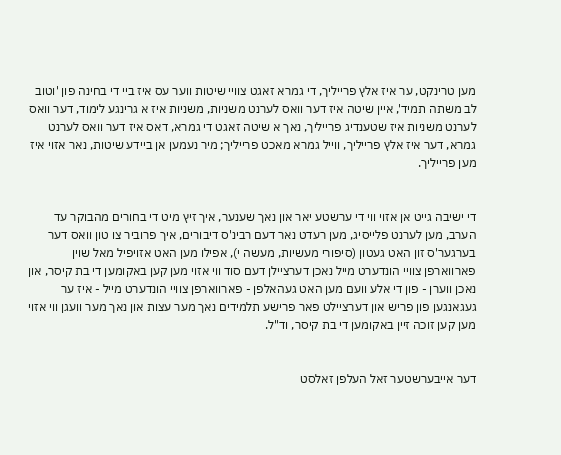מען טרינקט, ער איז אלץ פרייליך, די גמרא זאגט צוויי שיטות ווער עס איז ביי די בחינה פון 'וטוב לב משתה תמיד', איין שיטה איז דער וואס לערנט משניות, משניות איז א גרינגע לימוד, דער וואס לערנט משניות איז שטענדיג פרייליך, נאך א שיטה זאגט די גמרא, דאס איז דער וואס לערנט גמרא, דער איז אלץ פרייליך, ווייל גמרא מאכט פרייליך; מיר נעמען אן ביידע שיטות, נאר אזוי איז מען פרייליך.


די ישיבה גייט אן אזוי ווי די ערשטע יאר און נאך שענער, איך זיץ מיט די בחורים מהבוקר עד הערב, מען לערנט פלייסיג, מען רעדט נאר דעם רבינ'ס דיבורים, איך פרוביר צו טון וואס דער בערגער'ס זון האט געטון (סיפורי מעשיות, מעשה י), אפילו מען האט אזויפיל מאל שוין פארווארפן צוויי הונדערט מייל נאכן דערציילן דעם סוד ווי אזוי מען קען באקומען די בת קיסר, און נאכן ווערן - פון די אלע וועם מען האט געהאלפן - פארווארפן צוויי הונדערט מייל - איז ער געגאנגען פון פריש און דערציילט פאר פרישע תלמידים נאך מער עצות און נאך מער וועגן ווי אזוי מען קען זוכה זיין באקומען די בת קיסר, וד"ל.


דער אייבערשטער זאל העלפן זאלסט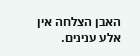האבן הצלחה אין אלע ענינים.